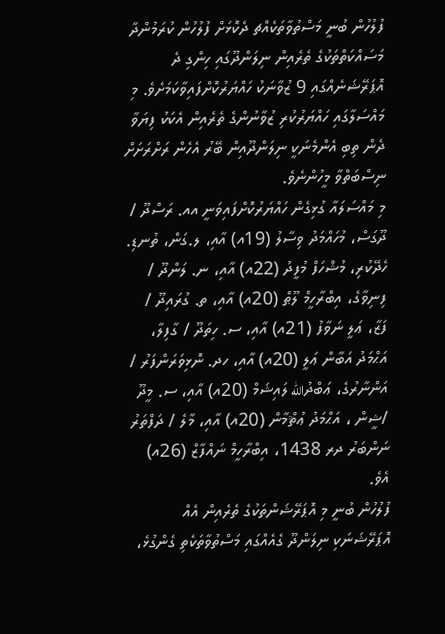ފުލުހުން ބުނީ މަސްތުވާތަކެއްޗ ދެކޮޅަށް ފުލުހުން ކުރަމުންދާ މަސައްކަތްތަކުގެ ތެރެއިން ނިލަންދޫގައި ހިންގި ދެ އޮޕަރޭޝަނެއްގައި 9 ޒުވާނަކު ހައްޔަރުކޮށްފައިވާކަމަށެވެ. މި މައްސަލާގައި ހައްޔަރުކުރި ޒުވާނުންގެ ތެރެއިން އެކަކު ފިޔަވާ ދެން ތިބި އެންމެނަކީ ނިލަންދޫއިން ބޭރު އެހެން ރަށްރަށަށް ނިސްބަތްވާ މީހުންނެވެ.
މި މައްސަލައާ ގުޅިގެން ހައްޔަރުކޮށްފައިވަނީ އއ. ރަސްދޫ / ދޫގަސް، މުހައްމަދު ވިސާލު (19އ) އާއި، ލ.ގަން، ތުނޑި. ހެދޭކުރި، މުޝްހަފް މުފީދު (22އ) އާއި، ނ. ލަންދޫ / ފިނިވާގެ، އިބްރާހީމް ލޫޠް (20އ) އާއި، ތ. ގުރައިދޫ / ފަޒާ، ޢަލީ ނަވާފު (21އ) އާއި، ސ. ހިތަދޫ / ގާފިލާ، އަޙްމަދު އަބާން ޢަލީ (20އ) އާއި، ހދ. ނޮޅިވަރަންފަރު / އަންނާރުގެ، ޢަބްދުالله ލައިޝަމް (20އ) އާއި، ސ. މީދޫ /ޝީން ، އަޙްމަދު ޢުޘްމާން (20އ) އާއި، މާލެ / ދަފްތަރު ނަންބަރު ދރ 1438، އިބްރާހީމް ނައްފާޒް (26އ) އެވެ.
ފުލުހުން ބުނީ މި އޮޕަރޭޝަންތަކުގެ ތެރެއިން އެއް އޮޕަރޭޝަނަކި ނިލަންދޫ ގެއެއްގައި މަސްތުވާތަކެތި ގެންގުޅެ،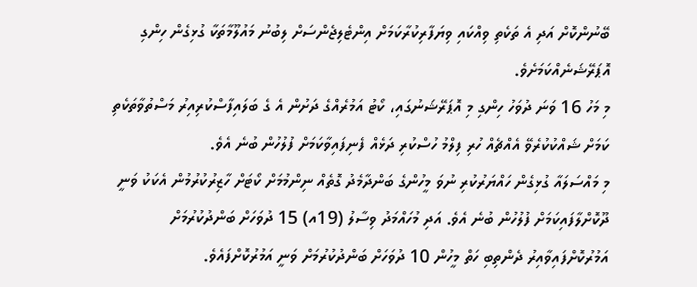ބޭނުންކޮށް އަދި އެ ތަކެތި ވިއްކައި ވިޔަފާރިކުރާކަމަށް އިންޓެލިޖެންސަށް ލިބުނު މައުލޫމާތަކާ ގުޅިގެން ހިންގި އޮޕަރޭޝަނެއްކަމަށެވެ.
މި މަހު 16 ވަނަ ދުވަހު ހިންގި މި އޮޕަރޭޝަނުގައި، ކޯޓު އަމުރެއްގެ ދަށުން އެ ގެ ބަލައިފާސްކުރިއިރު މަސްތުވާތަކެތި ކަމަށް ޝައްކުކުރެވޭ އެއްޗެއް ހުރި ފިލްމު ހުސްކުރި ދަޅެއް ފެނިފައިވާކަމަށް ފުލުހުން ބުނެ އެވެ.
މި މައްސަލައާ ގުޅިގެން ހައްޔަރުކުރި ނުވަ މީހުންގެ ބަންދާމެދު ގޮތެއް ނިންމުމަށް ކޯޓަށް ހާޒިރުކުރުމުން އެކަކު ވަނީ ދޫކޮށްލާފައިކަމަށް ފުލުހުން ބުނެ އެވެ. އަދި މުހައްމަދު ވިސާލު (19އ) 15 ދުވަހަށް ބަންދުކުރުމަށް އަމުރުކޮށްފައިވާއިރު ދެންތިބި ހަތް މީހުން 10 ދުވަހަށް ބަންދުކުރުމަށް ވަނީ އަމުރުކޮށްފައެވެ.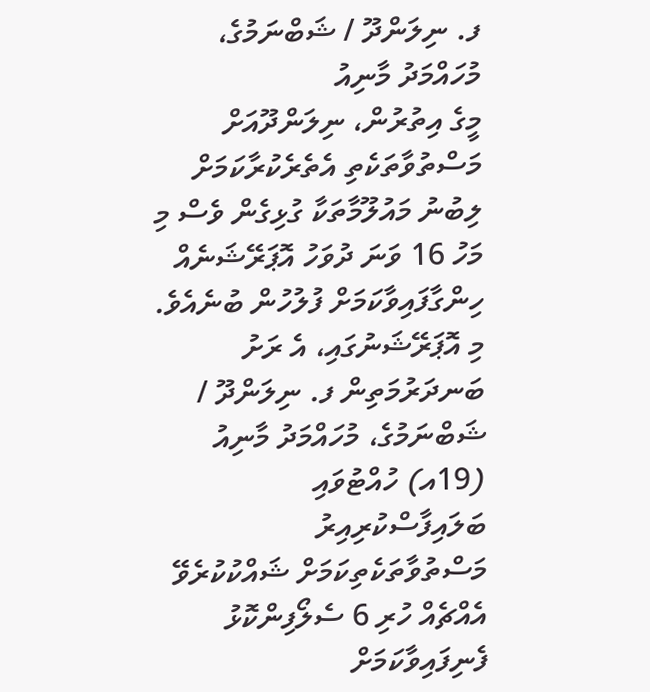ފ. ނިލަންދޫ / ޝަބްނަމުގެ، މުހައްމަދު މާނިއު
މީގެ އިތުރުން، ނިލަންދޫއަށް މަސްތުވާތަކެތި އެތެރެކުރާކަމަށް ލިބުނު މައުލޫމާތަކާ ގުޅިގެން ވެސް މި މަހު 16 ވަނަ ދުވަހު އޮޕަރޭޝަނެއް ހިންގާފައިވާކަމަށް ފުލުހުން ބުނެއެވެ. މި އޮޕަރޭޝަނުގައި، އެ ރަށު ބަނދަރުމަތިން ފ. ނިލަންދޫ / ޝަބްނަމުގެ، މުހައްމަދު މާނިއު (19އ) ހުއްޓުވައި ބަލައިފާސްކުރިއިރު މަސްތުވާތަކެތިކަމަށް ޝައްކުކުރެވޭ އެއްޗެއް ހުރި 6 ސެލޯފިންކޮޅު ފެނިފައިވާކަމަށް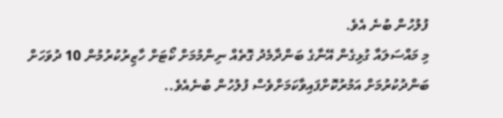ފުލުހުން ބުނެ އެވެ.
މި މައްސަލައާ ގުޅިގެން އޭނާގެ ބަންދާމެދު ގޮތެއް ނިންމުމަށް ކޯޓަށް ހާޒިރުކުރުމުން 10 ދުވަހަށް ބަންދުކުރުމަށް އަމުރުކޮށްފައިވާކަމަށްވެސް ފުލުހުން ބުނެއެވެ..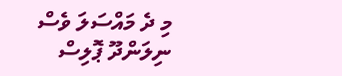މި ދެ މައްސަލަ ވެސް ނިލަންދޫ ޕޮލިސް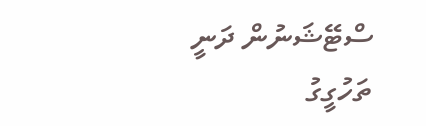ސްޓޭޝަނުން ދަނީ ތަހުގީގު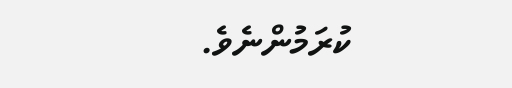ކުރަމުންނެވެ.